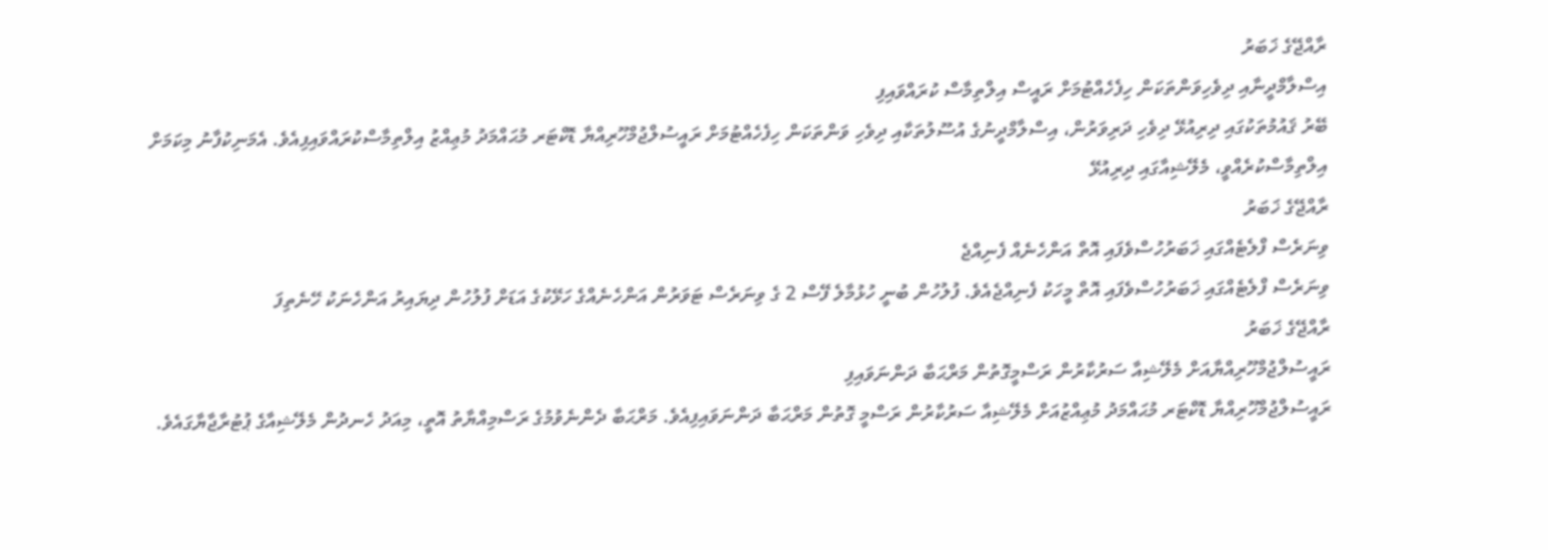ރާއްޖޭގެ ޚަބަރު
އިސްލާމްދީނާއި ދިވެހިވަންތަކަން ހިފެހެއްޓުމަށް ރައީސް އިލްތިމާސް ކުރައްވައިފި
ބޭރު ޤައުމުތަކުގައި ދިރިއުޅޭ ދިވެހި ދަރިވަރުން، އިސްލާމްދީނުގެ އުސޫލުތަކާއި ދިވެހި ވަންތަކަން ހިފެހެއްޓުމަށް ރައީސުލްޖުމްހޫރިއްޔާ ޑޮކްޓަރ މުޙައްމަދު މުޢިއްޒު އިލްތިމާސްކުރައްވައިފިއެވެ. އެމަނިކުފާނު މިކަމަށް އިލްތިމާސްކުރެއްވީ، މެލޭޝިއާގައި ދިރިއުޅޭ
ރާއްޖޭގެ ޚަބަރު
ވިނަރެސް ފްލެޓެއްގައި ޚަބަރުހުސްވެފައި އޮތް އަންހެނެއް ފެނިއްޖެ
ވިނަރެސް ފްލެޓެއްގައި ޚަބަރުހުސްވެފައި އޮތް މީހަކު ފެނިއްޖެއެވެ. ފުލުހުން ބުނީ ހުޅުމާލެ ފޭސް 2 ގެ ވިނަރެސް ޓަވަރުން އަންހެނެއްގެ ހަޅޭކުގެ އަޑަށް ފުލުހުން ދިޔައިރު އަންހެނަކު ހޭނެތިފަ
ރާއްޖޭގެ ޚަބަރު
ރައީސުލްޖުމްހޫރިއްޔާއަށް މެލޭޝިއާ ސަރުކާރުން ރަސްމީގޮތުން މަރްޙަބާ ދަންނަވައިފި
ރައީސުލްޖުމްހޫރިއްޔާ ޑޮކްޓަރ މުޙައްމަދު މުޢިއްޒުއަށް މެލޭޝިއާ ސަރުކާރުން ރަސްމީ ގޮތުން މަރްޙަބާ ދަންނަވައިފިއެވެ. މަރްޙަބާ ދެންނެވުމުގެ ރަސްމިއްޔާތު އޮތީ، މިއަދު ހެނދުން މެލޭޝިއާގެ ޕުޓުރާޖާޔާގައެވެ.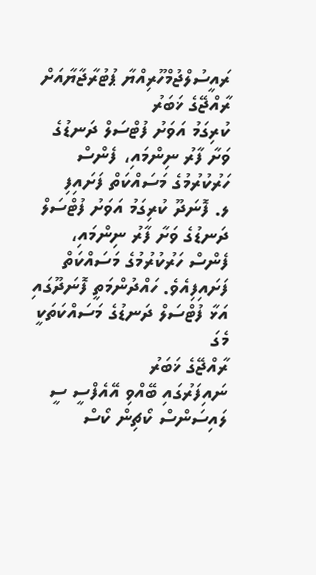ރައީސުލްޖުމްހޫރިއްޔާ ޕުޓުރާޖާޔާއަށް
ރާއްޖޭގެ ޚަބަރު
ކުރިގަމު އަވަށު ފުޓްސަލް ދަނޑުގެ ވަށާ ފާރު ނިންމައި، ފެންސް ހަރުކުރުމުގެ މަސައްކަތް ފަށައިފި
ލ. ފޮނަދޫ ކުރިގަމު އަވަށު ފުޓްސަލް ދަނޑުގެ ވަށާ ފާރު ނިންމައި، ފެންސް ހަރުކުރުމުގެ މަސައްކަތް ފަށައިފިއެވެ. ހައްދުންމަތީ ފޮނަދޫގައި އަޅާ ފުޓްސަލް ދަނޑުގެ މަސައްކަތަކީ މެގަ
ރާއްޖޭގެ ޚަބަރު
ނައިފަރުގައި ބޭއްވި އޭއެފްސީ ސީ ލައިސަންސް ކޯޗިން ކޯސް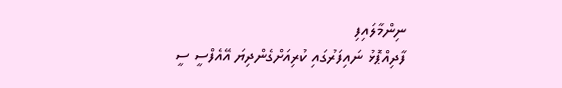ނިންމާލައިފި
ފާދިއްޕޮޅު ނައިފަރުގައި ކުރިއަށްގެންދިޔަ އޭއެފްސީ ސީ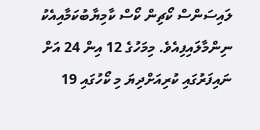ލައިސަންސް ކޯޗިން ކޯސް ކާމިޔާބުކަމާއިއެކު ނިންމާލައިފިއެވެ. މިމަހުގެ 12 އިން 24 އަށް ނައިފަރުގައި ކުރިއަށްދިޔަ މި ކޯހުގައި 19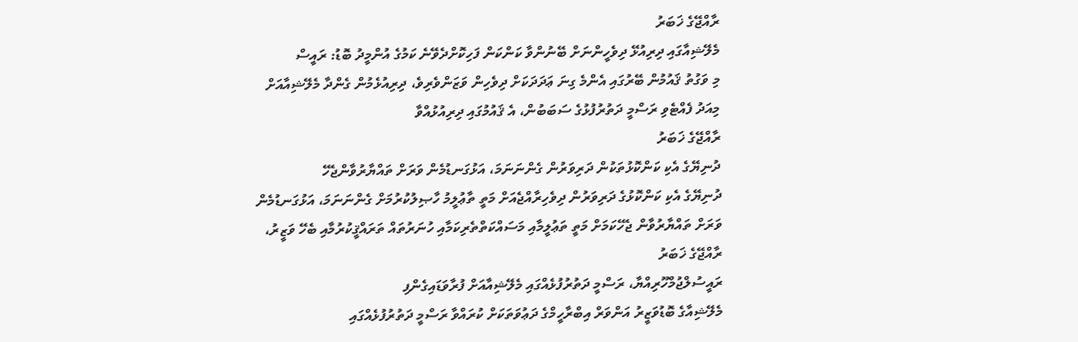ރާއްޖޭގެ ޚަބަރު
މެލޭޝިއާގައި ދިރިއުޅޭ ދިވެހީންނަށް ބޭނުންވާ ކަންކަން ފަހިކޮށްދެވޭނެ ކަމުގެ އުންމީދު ބޮޑު: ރައީސް
މި ވަގުތު ޤައުމުން ބޭރުގައި އެންމެ ގިނަ ޢަދަދަކަށް ދިވެހިން ވަޒަންވެރިވެ، ދިރިއުޅެމުން ގެންދާ މެލޭޝިއާއަށް މިއަދު ފެއްޓެވި ރަސްމީ ދަތުރުފުޅުގެ ސަބަބުން، އެ ޤައުމުގައި ދިރިއުޅުއްވާ
ރާއްޖޭގެ ޚަބަރު
ދުނިޔޭގެ އެކި ކަންކޮޅުތަކުން ދަރިވަރުން ގެންނަނަމަ، އަޅުގަނޑުމެން ވަރަށް ތައްޔާރުވާންޖެހޭ
ދުނިޔޭގެ އެކި ކަންކޮޅުގެ ދަރިވަރުން ދިވެހިރާއްޖެއަށް މަތީ ތާޢުލީމު ހާޞިލުކުރުމަށް ގެންނަނަމަ، އަޅުގަނޑުމެން ވަރަށް ތައްޔާރުވާން ޖެހޭކަމަށް މަތީ ތަޢުލީމާއި މަސައްކަތްތެރިކަމާއި ހުނަރުތައް ތަރައްޤީކުރުމާއި ބެހޭ ވަޒީރު،
ރާއްޖޭގެ ޚަބަރު
ރައީސުލްޖުމްހޫރިއްޔާ، ރަސްމީ ދަތުރުފުޅެއްގައި މެލޭޝިއާއަށް ފުރާވަޑައިގެންފި
މެލޭޝިއާގެ ބޮޑުވަޒީރު އަންވަރް އިބްރާހީމްގެ ދަޢުވަތަކަށް ކުރައްވާ ރަސްމީ ދަތުރުފުޅެއްގައި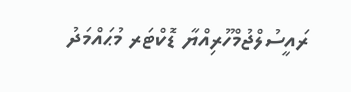ރައީސުލްޖުމްހޫރިއްޔާ ޑޮކްޓަރ މުޙައްމަދު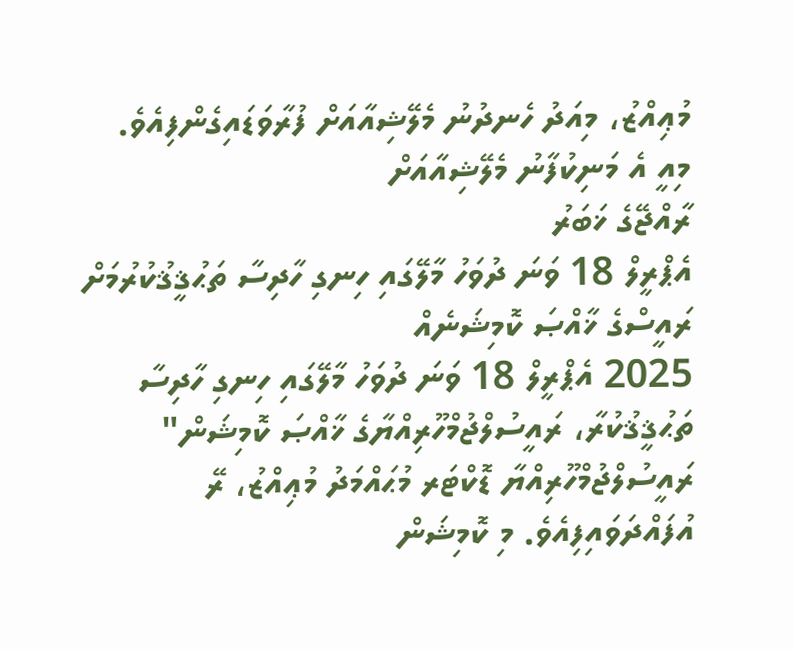މުޢިއްޒު، މިއަދު ހެނދުނު މެލޭޝިއާއަށް ފުރާވަޑައިގެންފިއެވެ. މިއީ އެ މަނިކުފާނު މެލޭޝިއާއަށް
ރާއްޖޭގެ ޚަބަރު
އެޕްރީލް 18 ވަނަ ދުވަހު މާލޭގައި ހިނގި ހާދިސާ ތަޙުޤީޤުކުރުމަށް ރައީސްގެ ޚާއްޞަ ކޮމިޝަނެއް
2025 އެޕްރީލް 18 ވަނަ ދުވަހު މާލޭގައި ހިނގި ހާދިސާ ތަޙުޤީޤުކުރާ، ރައީސުލްޖުމްހޫރިއްޔާގެ ޚާއްޞަ ކޮމިޝަން" ރައީސުލްޖުމްހޫރިއްޔާ ޑޮކްޓަރ މުޙައްމަދު މުޢިއްޒު، ރޭ އުފައްދަވައިފިއެވެ. މި ކޮމިޝަން